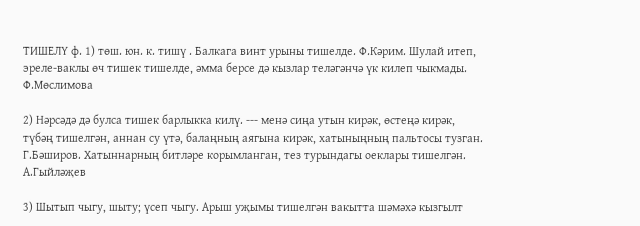ТИШЕЛҮ ф. 1) төш. юн. к. тишү . Балкага винт урыны тишелде. Ф.Кәрим. Шулай итеп, эреле-ваклы өч тишек тишелде, әмма берсе дә кызлар теләгәнчә үк килеп чыкмады. Ф.Мөслимова

2) Нәрсәдә дә булса тишек барлыкка килү. --- менә сиңа утын кирәк, өстеңә кирәк, түбәң тишелгән, аннан су үтә, балаңның аягына кирәк, хатыныңның пальтосы тузган. Г.Бәширов. Хатыннарның битләре корымланган, тез турындагы оеклары тишелгән. А.Гыйләҗев

3) Шытып чыгу, шыту; үсеп чыгу. Арыш уҗымы тишелгән вакытта шәмәхә кызгылт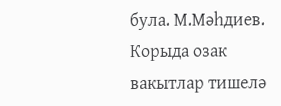була. М.Мәһдиев. Корыда озак вакытлар тишелә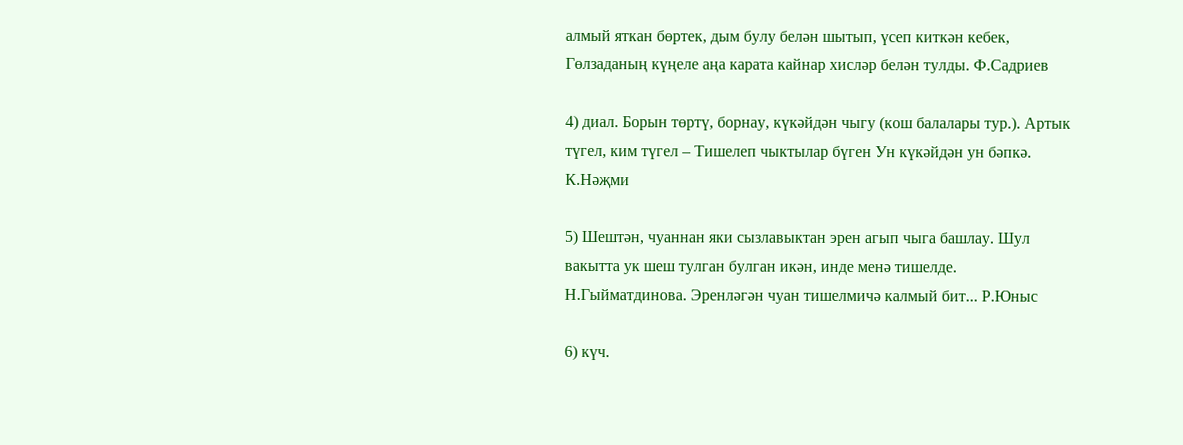алмый яткан бөртек, дым булу белән шытып, үсеп киткән кебек, Гөлзаданың күңеле аңа карата кайнар хисләр белән тулды. Ф.Садриев

4) диал. Борын төртү, борнау, күкәйдән чыгу (кош балалары тур.). Артык түгел, ким түгел – Тишелеп чыктылар бүген Ун күкәйдән ун бәпкә. К.Нәҗми

5) Шештән, чуаннан яки сызлавыктан эрен агып чыга башлау. Шул вакытта ук шеш тулган булган икән, инде менә тишелде. Н.Гыйматдинова. Эренләгән чуан тишелмичә калмый бит... Р.Юныс

6) күч.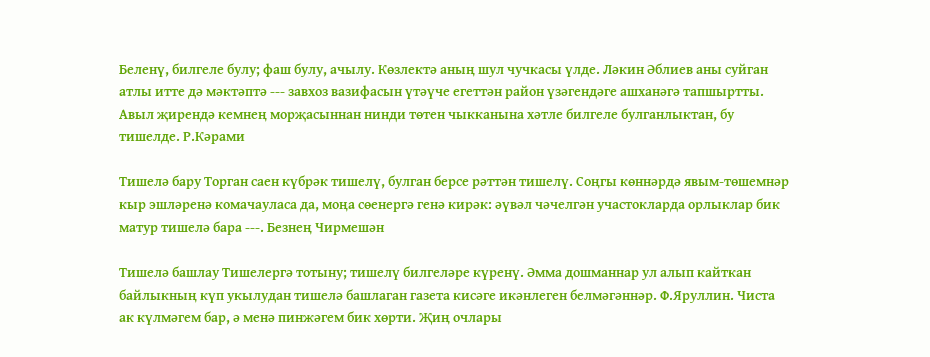Беленү, билгеле булу; фаш булу, ачылу. Көзлектә аның шул чучкасы үлде. Ләкин Әблиев аны суйган атлы итте дә мәктәптә --- завхоз вазифасын үтәүче егеттән район үзәгендәге ашханәгә тапшыртты. Авыл җирендә кемнең морҗасыннан нинди төтен чыкканына хәтле билгеле булганлыктан, бу тишелде. Р.Кәрами

Тишелә бару Торган саен күбрәк тишелү, булган берсе рәттән тишелү. Соңгы көннәрдә явым-төшемнәр кыр эшләренә комачауласа да, моңа сөенергә генә кирәк: әүвәл чәчелгән участокларда орлыклар бик матур тишелә бара ---. Безнең Чирмешән

Тишелә башлау Тишелергә тотыну; тишелү билгеләре күренү. Әмма дошманнар ул алып кайткан байлыкның күп укылудан тишелә башлаган газета кисәге икәнлеген белмәгәннәр. Ф.Яруллин. Чиста ак күлмәгем бар, ә менә пинжәгем бик хөрти. Җиң очлары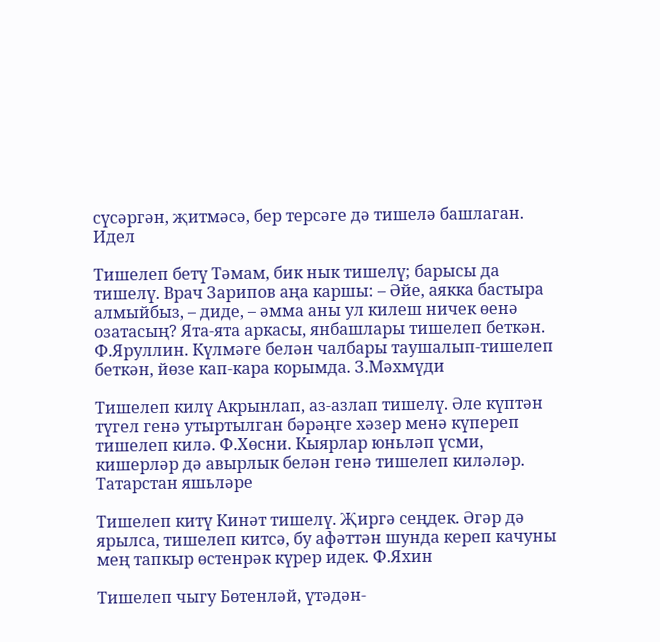сүсәргән, җитмәсә, бер терсәге дә тишелә башлаган. Идел

Тишелеп бетү Тәмам, бик нык тишелү; барысы да тишелү. Врач Зарипов аңа каршы: – Әйе, аякка бастыра алмыйбыз, – диде, – әмма аны ул килеш ничек өенә озатасың? Ята-ята аркасы, янбашлары тишелеп беткән. Ф.Яруллин. Күлмәге белән чалбары таушалып-тишелеп беткән, йөзе кап-кара корымда. З.Мәхмүди

Тишелеп килү Акрынлап, аз-азлап тишелү. Әле күптән түгел генә утыртылган бәрәңге хәзер менә күпереп тишелеп килә. Ф.Хөсни. Кыярлар юньләп үсми, кишерләр дә авырлык белән генә тишелеп киләләр. Татарстан яшьләре

Тишелеп китү Кинәт тишелү. Җиргә сеңдек. Әгәр дә ярылса, тишелеп китсә, бу афәттән шунда кереп качуны мең тапкыр өстенрәк күрер идек. Ф.Яхин

Тишелеп чыгу Бөтенләй, үтәдән-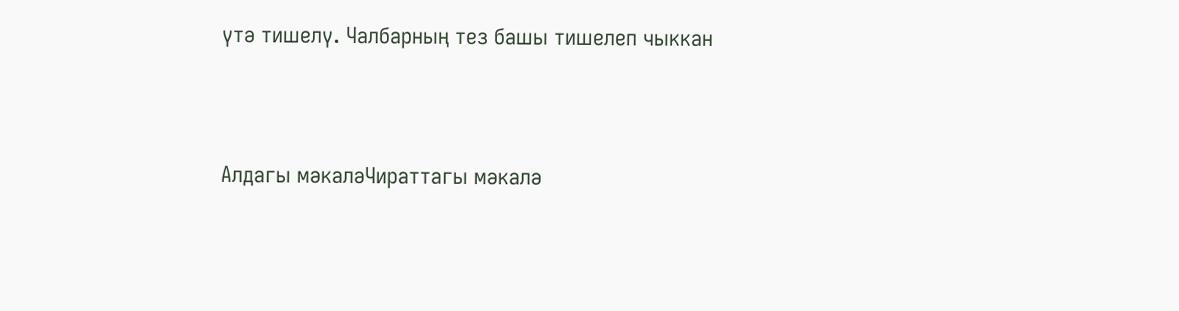үтә тишелү. Чалбарның тез башы тишелеп чыккан



Алдагы мәкаләЧираттагы мәкалә